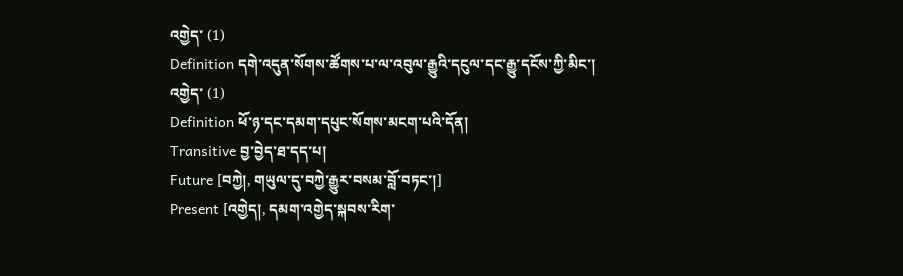འགྱེད་ (1)
Definition དགེ་འདུན་སོགས་ཚོགས་པ་ལ་འབུལ་རྒྱུའི་དངུལ་དང་རྒྱུ་དངོས་ཀྱི་མིང་།
འགྱེད་ (1)
Definition ཕོ་ཉ་དང་དམག་དཔུང་སོགས་མངག་པའི་དོན།
Transitive བྱ་བྱེད་ཐ་དད་པ།
Future [བཀྱེ།, གཡུལ་དུ་བཀྱེ་རྒྱུར་བསམ་བློ་བཏང་།]
Present [འགྱེད།, དམག་འགྱེད་སྐབས་རིག་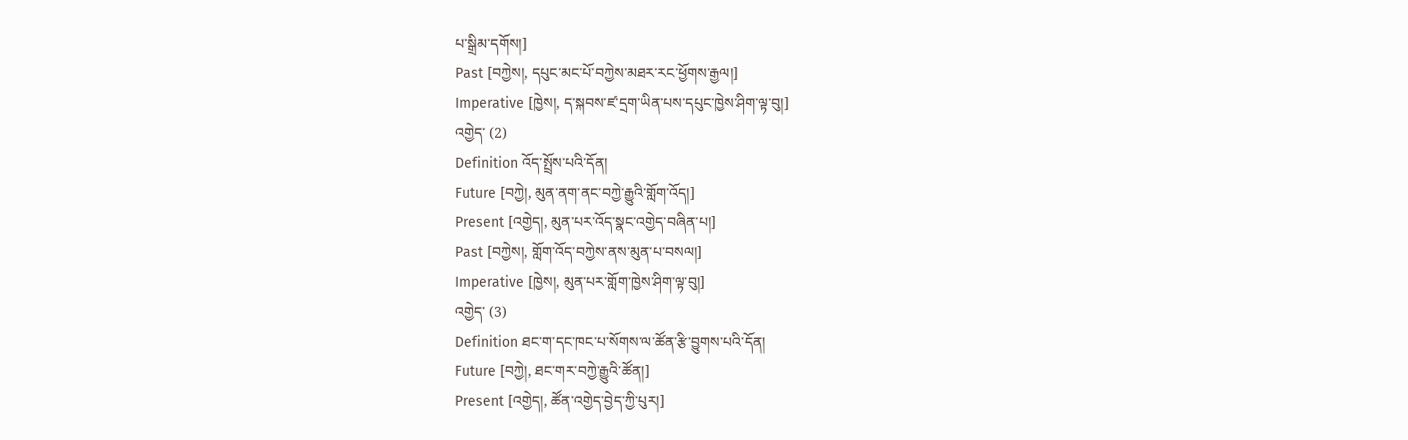པ་སྒྲིམ་དགོས།]
Past [བཀྱེས།, དཔུང་མང་པོ་བཀྱེས་མཐར་རང་ཕྱོགས་རྒྱལ།]
Imperative [ཁྱེས།, ད་སྐབས་ཛ་དྲག་ཡིན་པས་དཔུང་ཁྱེས་ཤིག་ལྟ་བུ།]
འགྱེད་ (2)
Definition འོད་སྤྲོས་པའི་དོན།
Future [བཀྱེ།, མུན་ནག་ནང་བཀྱེ་རྒྱུའི་གློག་འོད།]
Present [འགྱེད།, མུན་པར་འོད་སྣང་འགྱེད་བཞིན་པ།]
Past [བཀྱེས།, གློག་འོད་བཀྱེས་ནས་མུན་པ་བསལ།]
Imperative [ཁྱེས།, མུན་པར་གློག་ཁྱེས་ཤིག་ལྟ་བུ།]
འགྱེད་ (3)
Definition ཐང་ག་དང་ཁང་པ་སོགས་ལ་ཚོན་རྩི་བྱུགས་པའི་དོན།
Future [བཀྱེ།, ཐང་གར་བཀྱེ་རྒྱུའི་ཚོན།]
Present [འགྱེད།, ཚོན་འགྱེད་བྱེད་ཀྱི་པུར།]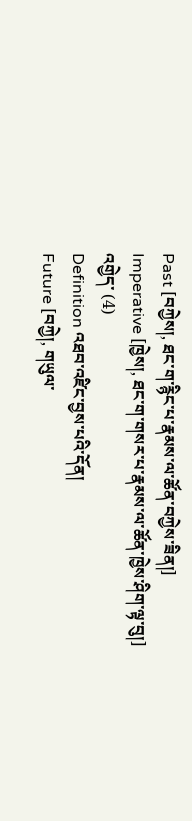Past [བཀྱེས།, ཐང་ག་རྙིང་པ་རྣམས་ལ་ཚོན་བཀྱེས་ཟིན།]
Imperative [ཁྱེས།, ཐང་ག་གསར་པ་རྣམས་ལ་ཚོན་ཁྱེས་ཤིག་ལྟ་བུ།]
འགྱེད་ (4)
Definition འཐབ་འཛིང་བྱས་པའི་དོན།
Future [བཀྱེ།, གཡུལ་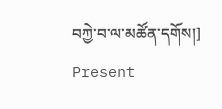བཀྱེ་བ་ལ་མཚོན་དགོས།]
Present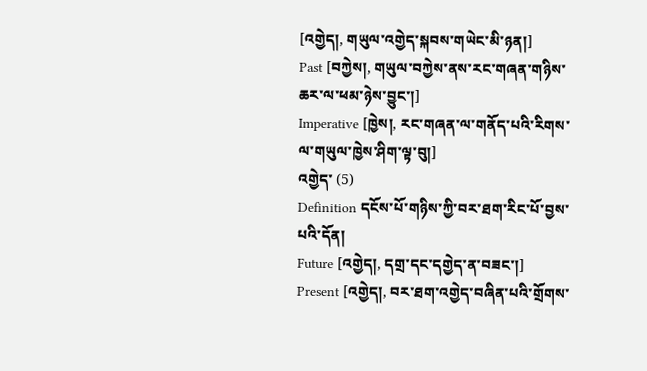[འགྱེད།, གཡུལ་འགྱེད་སྐབས་གཡེང་མི་ཉན།]
Past [བཀྱེས།, གཡུལ་བཀྱེས་ནས་རང་གཞན་གཉིས་ཆར་ལ་ཕམ་ཉེས་བྱུང་།]
Imperative [ཁྱེས།, རང་གཞན་ལ་གནོད་པའི་རིགས་ལ་གཡུལ་ཁྱེས་ཤིག་ལྟ་བུ།]
འགྱེད་ (5)
Definition དངོས་པོ་གཉིས་ཀྱི་བར་ཐག་རིང་པོ་བྱས་པའི་དོན།
Future [འགྱེད།, དགྲ་དང་དགྱེད་ན་བཟང་།]
Present [འགྱེད།, བར་ཐག་འགྱེད་བཞིན་པའི་གྲོགས་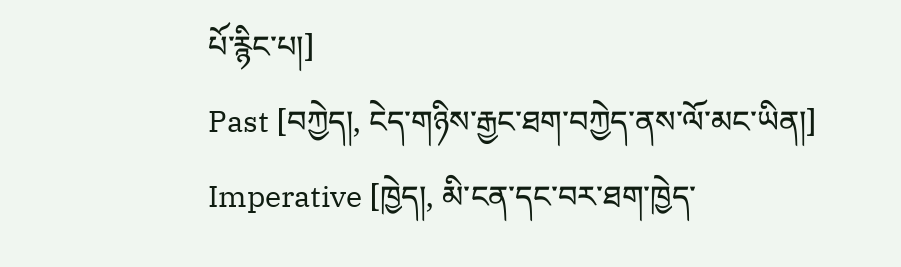པོ་རྙིང་པ།]
Past [བཀྱེད།, ངེད་གཉིས་རྒྱང་ཐག་བཀྱེད་ནས་ལོ་མང་ཡིན།]
Imperative [ཁྱེད།, མི་ངན་དང་བར་ཐག་ཁྱེད་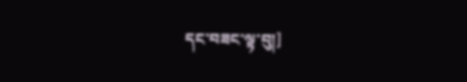དང་བཟང་ལྟ་བུ།]